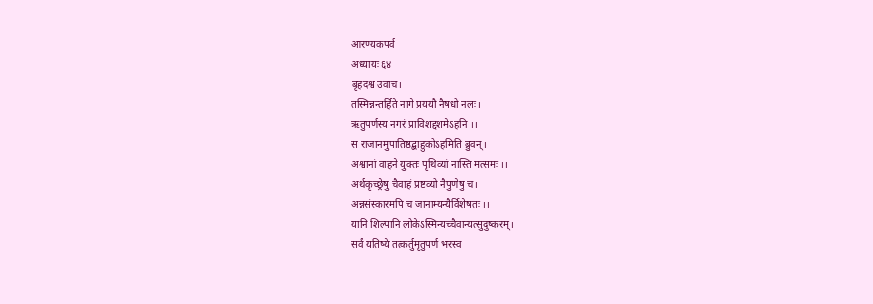आरण्यकपर्व
अध्यायः ६४
बृहदश्व उवाच।
तस्मिन्नन्तर्हिते नागे प्रययौ नैषधो नलः।
ऋतुपर्णस्य नगरं प्राविशद्दशमेऽहनि ।।
स राजानमुपातिष्ठद्बाहुकोऽहमिति ब्रुवन्।
अश्वानां वाहने युक्तः पृथिव्यां नास्ति मत्समः ।।
अर्थकृच्छ्रेषु चैवाहं प्रष्टव्यो नैपुणेषु च।
अन्नसंस्कारमपि च जानाम्यन्यैर्विशेषतः ।।
यानि शिल्पानि लोकेऽस्मिन्यच्चैवान्यत्सुदुष्करम्।
सर्वं यतिष्ये तत्कर्तुमृतुपर्ण भरस्व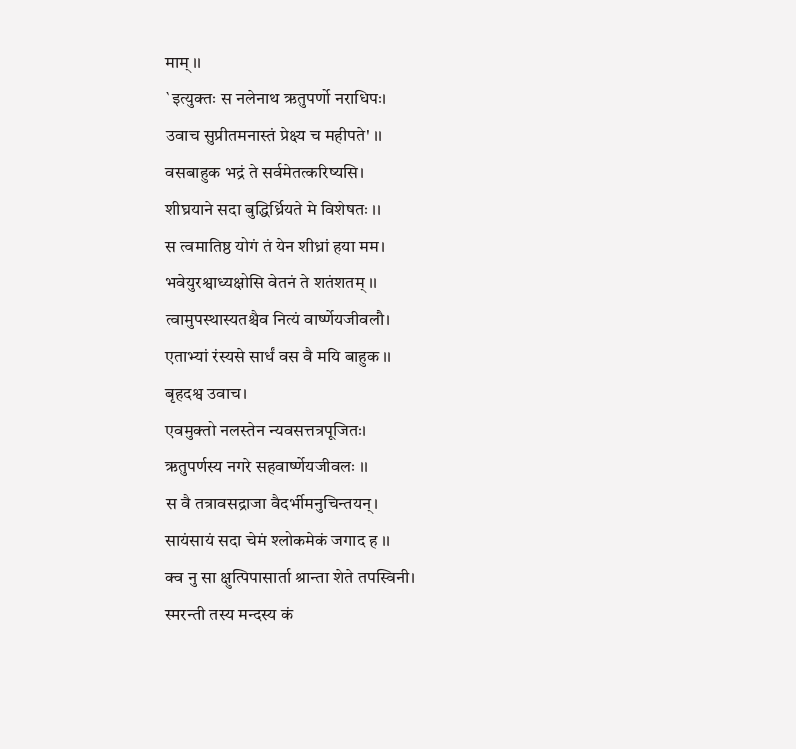माम् ।।
`इत्युक्तः स नलेनाथ ऋतुपर्णो नराधिपः।
उवाच सुप्रीतमनास्तं प्रेक्ष्य च महीपते' ।।
वसबाहुक भद्रं ते सर्वमेतत्करिष्यसि।
शीघ्रयाने सदा बुद्धिर्ध्रियते मे विशेषतः ।।
स त्वमातिष्ठ योगं तं येन शीध्रां हया मम।
भवेयुरश्वाध्यक्षोसि वेतनं ते शतंशतम् ।।
त्वामुपस्थास्यतश्चैव नित्यं वार्ष्णेयजीवलौ।
एताभ्यां रंस्यसे सार्धं वस वै मयि बाहुक ।।
बृहदश्व उवाच।
एवमुक्तो नलस्तेन न्यवसत्तत्रपूजितः।
ऋतुपर्णस्य नगरे सहवार्ष्णेयजीवलः ।।
स वै तत्रावसद्राजा वैदर्भीमनुचिन्तयन्।
सायंसायं सदा चेमं श्लोकमेकं जगाद ह ।।
क्व नु सा क्षुत्पिपासार्ता श्रान्ता शेते तपस्विनी।
स्मरन्ती तस्य मन्दस्य कं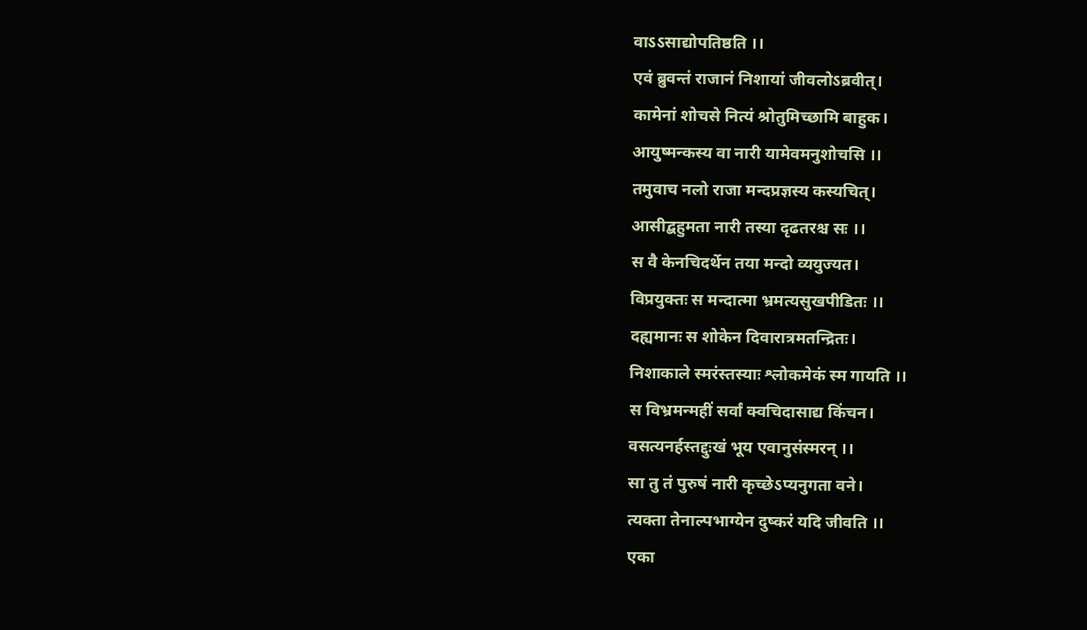वाऽऽसाद्योपतिष्ठति ।।
एवं ब्रुवन्तं राजानं निशायां जीवलोऽब्रवीत्।
कामेनां शोचसे नित्यं श्रोतुमिच्छामि बाहुक।
आयुष्मन्कस्य वा नारी यामेवमनुशोचसि ।।
तमुवाच नलो राजा मन्दप्रज्ञस्य कस्यचित्।
आसीद्बहुमता नारी तस्या दृढतरश्च सः ।।
स वै केनचिदर्थेन तया मन्दो व्ययुज्यत।
विप्रयुक्तः स मन्दात्मा भ्रमत्यसुखपीडितः ।।
दह्यमानः स शोकेन दिवारात्रमतन्द्रितः।
निशाकाले स्मरंस्तस्याः श्लोकमेकं स्म गायति ।।
स विभ्रमन्महीं सर्वां क्वचिदासाद्य किंचन।
वसत्यनर्हस्तद्दुःखं भूय एवानुसंस्मरन् ।।
सा तु तं पुरुषं नारी कृच्छेऽप्यनुगता वने।
त्यक्ता तेनाल्पभाग्येन दुष्करं यदि जीवति ।।
एका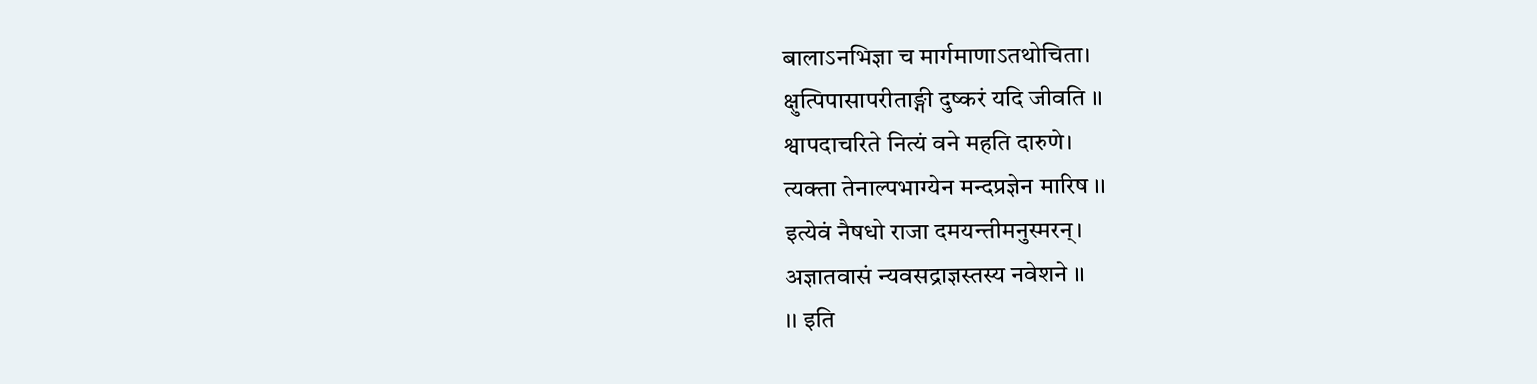बालाऽनभिज्ञा च मार्गमाणाऽतथोचिता।
क्षुत्पिपासापरीताङ्गी दुष्करं यदि जीवति ।।
श्वापदाचरिते नित्यं वने महति दारुणे।
त्यक्ता तेनाल्पभाग्येन मन्दप्रज्ञेन मारिष ।।
इत्येवं नैषधो राजा दमयन्तीमनुस्मरन्।
अज्ञातवासं न्यवसद्राज्ञस्तस्य नवेशने ।।
।। इति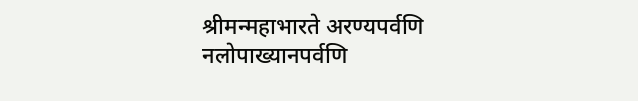श्रीमन्महाभारते अरण्यपर्वणि
नलोपाख्यानपर्वणि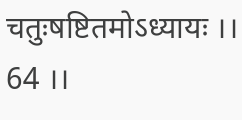चतुःषष्टितमोऽध्यायः ।। 64 ।।